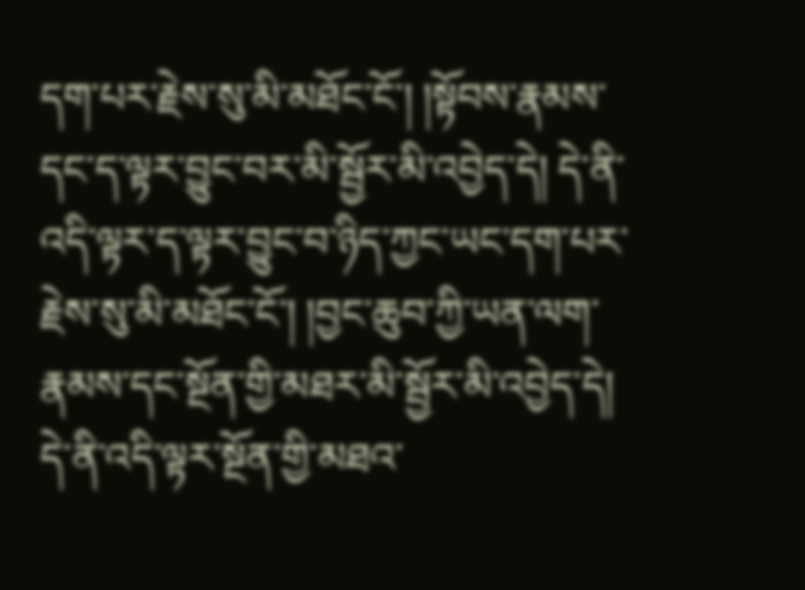དག་པར་རྗེས་སུ་མི་མཐོང་ངོ་། །སྟོབས་རྣམས་དང་ད་ལྟར་བྱུང་བར་མི་སྦྱོར་མི་འབྱེད་དེ། དེ་ནི་འདི་ལྟར་ད་ལྟར་བྱུང་བ་ཉིད་ཀྱང་ཡང་དག་པར་རྗེས་སུ་མི་མཐོང་ངོ་། །བྱང་ཆུབ་ཀྱི་ཡན་ལག་རྣམས་དང་སྔོན་གྱི་མཐར་མི་སྦྱོར་མི་འབྱེད་དེ། དེ་ནི་འདི་ལྟར་སྔོན་གྱི་མཐའ་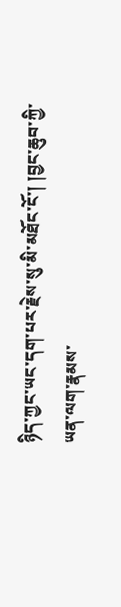ཉིད་ཀྱང་ཡང་དག་པར་རྗེས་སུ་མི་མཐོང་ངོ་། །བྱང་ཆུབ་ཀྱི་ཡན་ལག་རྣམས་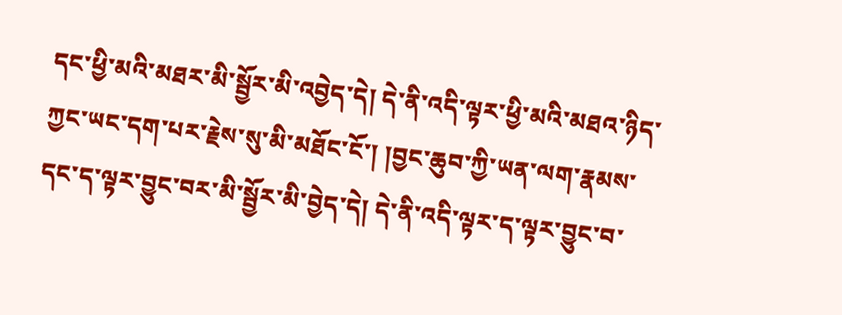དང་ཕྱི་མའི་མཐར་མི་སྦྱོར་མི་འབྱེད་དེ། དེ་ནི་འདི་ལྟར་ཕྱི་མའི་མཐའ་ཉིད་ཀྱང་ཡང་དག་པར་རྗེས་སུ་མི་མཐོང་ངོ་། །བྱང་ཆུབ་ཀྱི་ཡན་ལག་རྣམས་དང་ད་ལྟར་བྱུང་བར་མི་སྦྱོར་མི་བྱེད་དེ། དེ་ནི་འདི་ལྟར་ད་ལྟར་བྱུང་བ་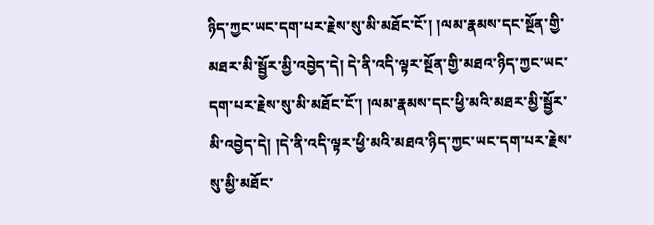ཉིད་ཀྱང་ཡང་དག་པར་རྗེས་སུ་མི་མཐོང་ངོ་། །ལམ་རྣམས་དང་སྔོན་གྱི་མཐར་མི་སྦྱོར་མྱི་འབྱེད་དེ། དེ་ནི་འདི་ལྟར་སྔོན་གྱི་མཐའ་ཉིད་ཀྱང་ཡང་དག་པར་རྗེས་སུ་མི་མཐོང་ངོ་། །ལམ་རྣམས་དང་ཕྱི་མའི་མཐར་མྱི་སྦྱོར་མི་འབྱེད་དེ། །དེ་ནི་འདི་ལྟར་ཕྱི་མའི་མཐའ་ཉིད་ཀྱང་ཡང་དག་པར་རྗེས་སུ་མྱི་མཐོང་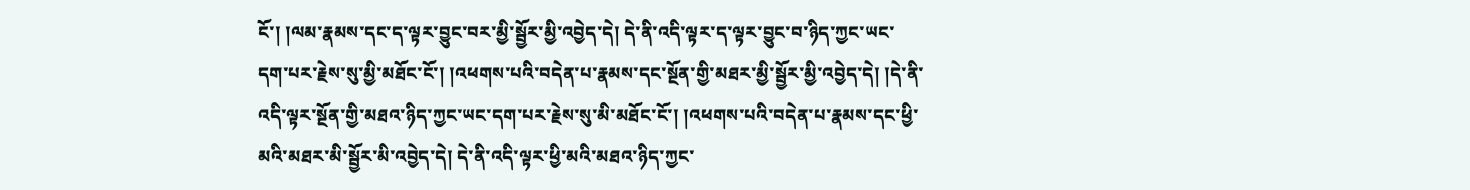ངོ་། །ལམ་རྣམས་དང་ད་ལྟར་བྱུང་བར་མྱི་སྦྱོར་མྱི་འབྱེད་དེ། དེ་ནི་འདི་ལྟར་ད་ལྟར་བྱུང་བ་ཉིད་ཀྱང་ཡང་དག་པར་རྗེས་སུ་མྱི་མཐོང་ངོ་། །འཕགས་པའི་བདེན་པ་རྣམས་དང་སྔོན་གྱི་མཐར་མྱི་སྦྱོར་མྱི་འབྱེད་དེ། །དེ་ནི་འདི་ལྟར་སྔོན་གྱི་མཐའ་ཉིད་ཀྱང་ཡང་དག་པར་རྗེས་སུ་མི་མཐོང་ངོ་། །འཕགས་པའི་བདེན་པ་རྣམས་དང་ཕྱི་མའི་མཐར་མི་སྦྱོར་མི་འབྱེད་དེ། དེ་ནི་འདི་ལྟར་ཕྱི་མའི་མཐའ་ཉིད་ཀྱང་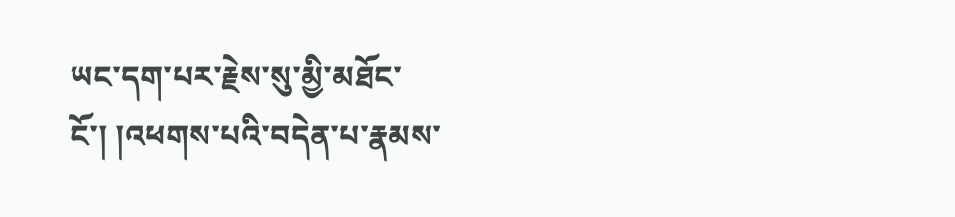ཡང་དག་པར་རྗེས་སུ་མྱི་མཐོང་ངོ་། །འཕགས་པའི་བདེན་པ་རྣམས་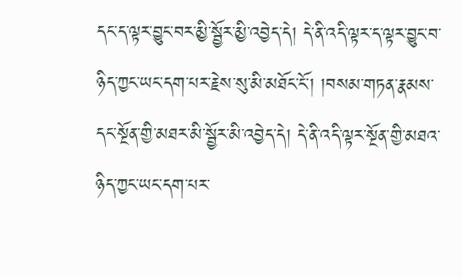དང་ད་ལྟར་བྱུང་བར་མྱི་སྦྱོར་མྱི་འབྱེད་དེ། དེ་ནི་འདི་ལྟར་ད་ལྟར་བྱུང་བ་ཉིད་ཀྱང་ཡང་དག་པར་རྗེས་སུ་མི་མཐོང་ངོ་། །བསམ་གཏན་རྣམས་དང་སྔོན་གྱི་མཐར་མི་སྦྱོར་མི་འབྱེད་དེ། དེ་ནི་འདི་ལྟར་སྔོན་གྱི་མཐའ་ཉིད་ཀྱང་ཡང་དག་པར་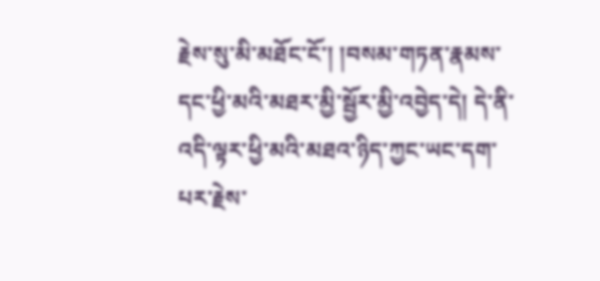རྗེས་སུ་མི་མཐོང་ངོ་། །བསམ་གཏན་རྣམས་དང་ཕྱི་མའི་མཐར་མྱི་སྦྱོར་མྱི་འབྱེད་དེ། དེ་ནི་འདི་ལྟར་ཕྱི་མའི་མཐའ་ཉིད་ཀྱང་ཡང་དག་པར་རྗེས་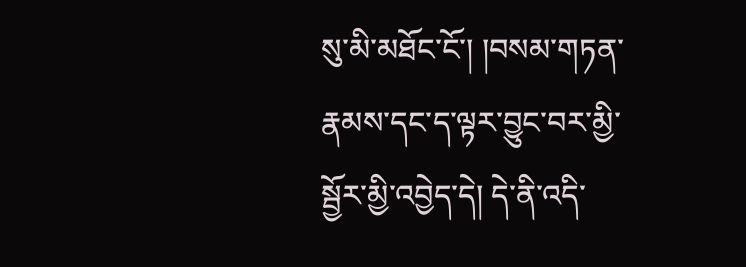སུ་མི་མཐོང་ངོ་། །བསམ་གཏན་རྣམས་དང་ད་ལྟར་བྱུང་བར་མྱི་སྦྱོར་མྱི་འབྱེད་དེ། དེ་ནི་འདི་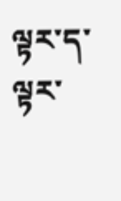ལྟར་ད་ལྟར་